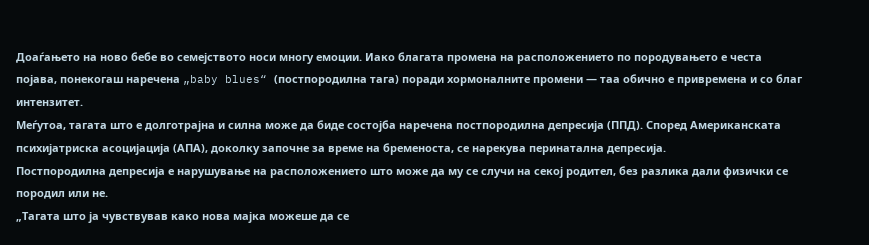Доаѓањето на ново бебе во семејството носи многу емоции. Иако благата промена на расположението по породувањето е честа појава, понекогаш наречена „baby blues“ (постпородилна тага) поради хормоналните промени — таа обично е привремена и со благ интензитет.
Меѓутоа, тагата што е долготрајна и силна може да биде состојба наречена постпородилна депресија (ППД). Според Американската психијатриска асоцијација (АПА), доколку започне за време на бременоста, се нарекува перинатална депресија.
Постпородилна депресија е нарушување на расположението што може да му се случи на секој родител, без разлика дали физички се породил или не.
„Тагата што ја чувствував како нова мајка можеше да се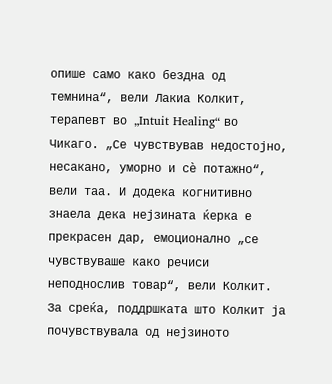опише само како бездна од темнина“, вели Лакиа Колкит, терапевт во „Intuit Healing“ во Чикаго. „Се чувствував недостојно, несакано, уморно и сè потажно“, вели таа. И додека когнитивно знаела дека нејзината ќерка е прекрасен дар, емоционално „се чувствуваше како речиси неподнослив товар“, вели Колкит. За среќа, поддршката што Колкит ја почувствувала од нејзиното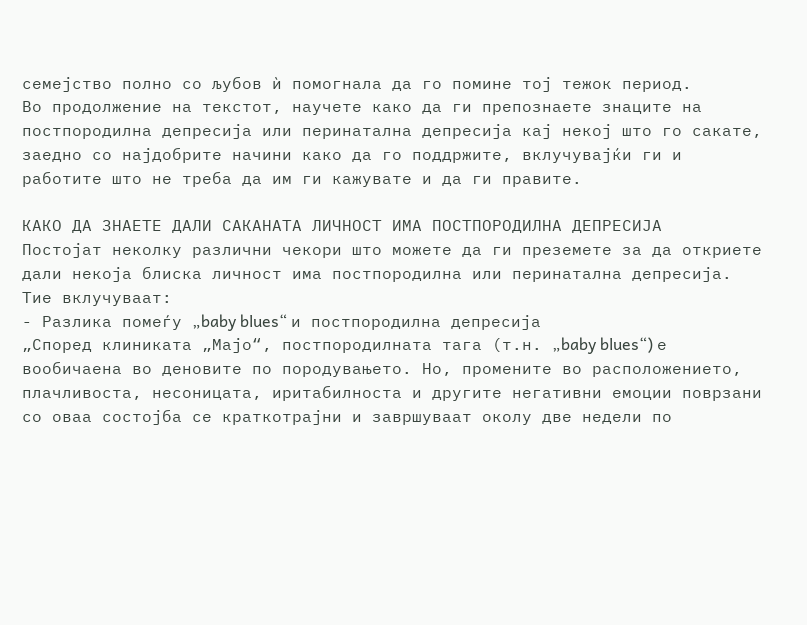семејство полнo со љубов ѝ помогнала да го помине тој тежок период.
Во продолжение на текстот, научете како да ги препознаете знаците на постпородилна депресија или перинатална депресија кај некој што го сакате, заедно со најдобрите начини како да го поддржите, вклучувајќи ги и работите што не треба да им ги кажувате и да ги правите.

КАКО ДА ЗНАЕТЕ ДАЛИ САКАНАТА ЛИЧНОСТ ИМА ПОСТПОРОДИЛНА ДЕПРЕСИЈА
Постојат неколку различни чекори што можете да ги преземете за да откриете дали некоја блиска личност има постпородилна или перинатална депресија. Тие вклучуваат:
- Разлика помеѓу „baby blues“ и постпородилна депресија
„Според клиниката „Мајо“, постпородилната тага (т.н. „baby blues“) е вообичаена во деновите по породувањето. Но, промените во расположението, плачливоста, несоницата, иритабилноста и другите негативни емоции поврзани со оваа состојба се краткотрајни и завршуваат околу две недели по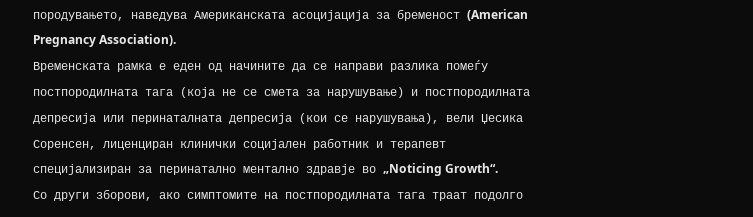породувањето, наведува Американската асоцијација за бременост (American Pregnancy Association).
Временската рамка е еден од начините да се направи разлика помеѓу постпородилната тага (која не се смета за нарушување) и постпородилната депресија или перинаталната депресија (кои се нарушувања), вели Џесика Соренсен, лиценциран клинички социјален работник и терапевт специјализиран за перинатално ментално здравје во „Noticing Growth“.
Со други зборови, ако симптомите на постпородилната тага траат подолго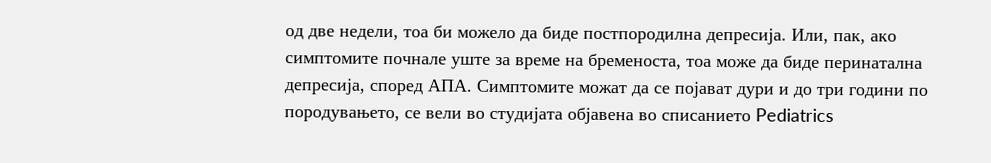од две недели, тоа би можело да биде постпородилна депресија. Или, пак, ако симптомите почнале уште за време на бременоста, тоа може да биде перинатална депресија, според АПА. Симптомите можат да се појават дури и до три години по породувањето, се вели во студијата објавена во списанието Pediatrics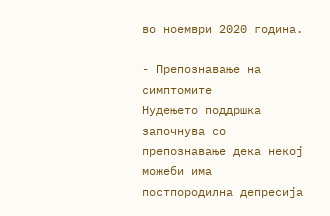во ноември 2020 година.

- Препознавање на симптомите
Нудењето поддршка започнува со препознавање дека некој можеби има постпородилна депресија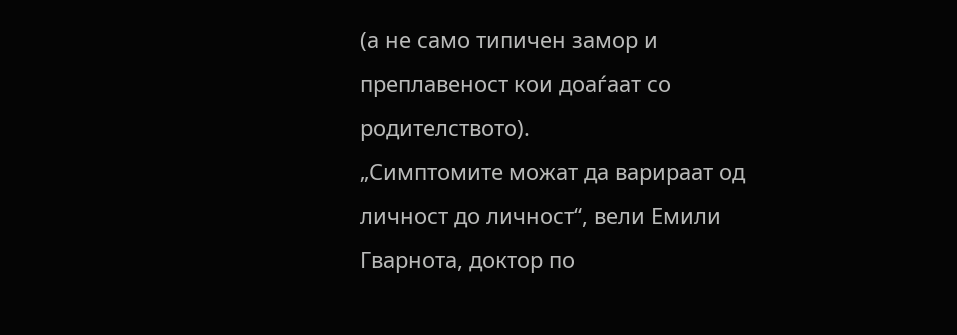(а не само типичен замор и преплавеност кои доаѓаат со родителството).
„Симптомите можат да варираат од личност до личност“, вели Емили Гварнота, доктор по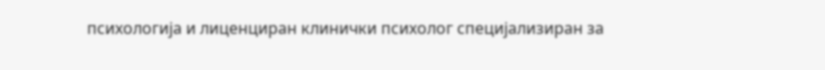психологија и лиценциран клинички психолог специјализиран за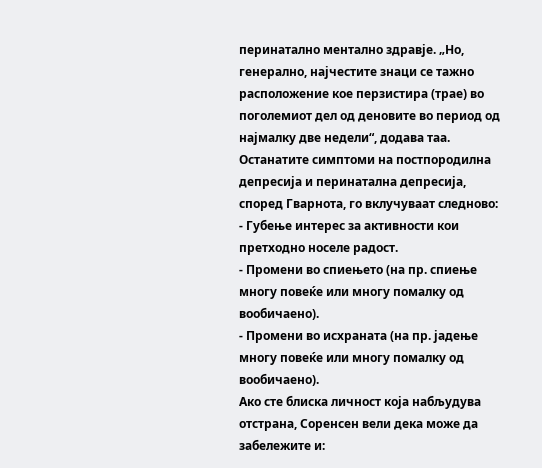перинатално ментално здравје. „Но, генерално, најчестите знаци се тажно расположение кое перзистира (трае) во поголемиот дел од деновите во период од најмалку две недели“, додава таа.
Останатите симптоми на постпородилна депресија и перинатална депресија, според Гварнота, го вклучуваат следново:
- Губење интерес за активности кои претходно носеле радост.
- Промени во спиењето (на пр. спиење многу повеќе или многу помалку од вообичаено).
- Промени во исхраната (на пр. јадење многу повеќе или многу помалку од вообичаено).
Ако сте блиска личност која набљудува отстрана, Соренсен вели дека може да забележите и: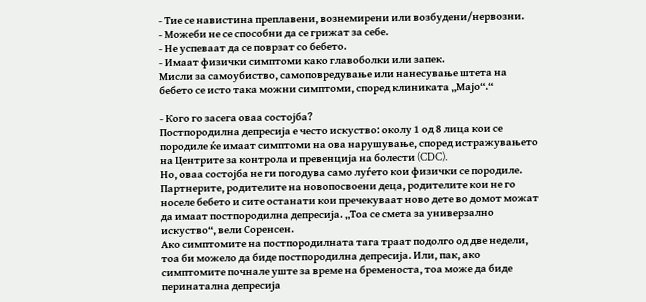- Тие се навистина преплавени, вознемирени или возбудени/нервозни.
- Можеби не се способни да се грижат за себе.
- Не успеваат да се поврзат со бебето.
- Имаат физички симптоми како главоболки или запек.
Мисли за самоубиство, самоповредување или нанесување штета на бебето се исто така можни симптоми, според клиниката „Мајо“.“

- Кого го засега оваа состојба?
Постпородилна депресија е често искуство: околу 1 од 8 лица кои се породиле ќе имаат симптоми на ова нарушување, според истражувањето на Центрите за контрола и превенција на болести (CDC).
Но, оваа состојба не ги погодува само луѓето кои физички се породиле. Партнерите, родителите на новопосвоени деца, родителите кои не го носеле бебето и сите останати кои пречекуваат ново дете во домот можат да имаат постпородилна депресија. „Тоа се смета за универзално искуство“, вели Соренсен.
Ако симптомите на постпородилната тага траат подолго од две недели, тоа би можело да биде постпородилна депресија. Или, пак, ако симптомите почнале уште за време на бременоста, тоа може да биде перинатална депресија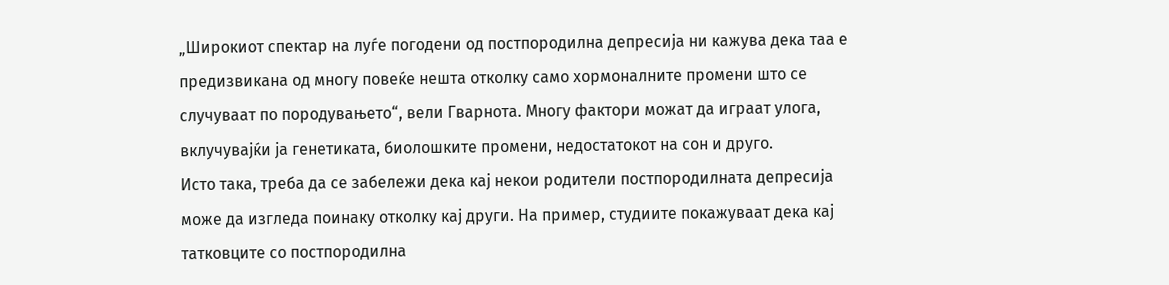„Широкиот спектар на луѓе погодени од постпородилна депресија ни кажува дека таа е предизвикана од многу повеќе нешта отколку само хормоналните промени што се случуваат по породувањето“, вели Гварнота. Многу фактори можат да играат улога, вклучувајќи ја генетиката, биолошките промени, недостатокот на сон и друго.
Исто така, треба да се забележи дека кај некои родители постпородилната депресија може да изгледа поинаку отколку кај други. На пример, студиите покажуваат дека кај татковците со постпородилна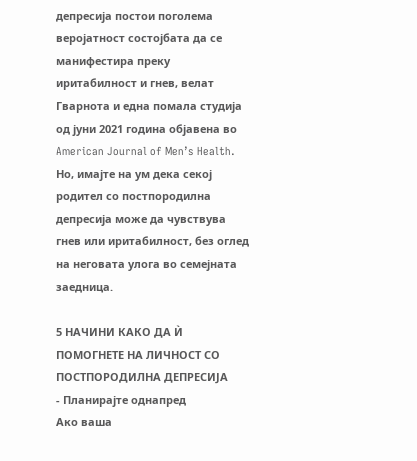депресија постои поголема веројатност состојбата да се манифестира преку иритабилност и гнев, велат Гварнота и една помала студија од јуни 2021 година објавена во American Journal of Men’s Health.
Но, имајте на ум дека секој родител со постпородилна депресија може да чувствува гнев или иритабилност, без оглед на неговата улога во семејната заедница.

5 НАЧИНИ КАКО ДА Ѝ ПОМОГНЕТЕ НА ЛИЧНОСТ СО ПОСТПОРОДИЛНА ДЕПРЕСИЈА
- Планирајте однапред
Ако ваша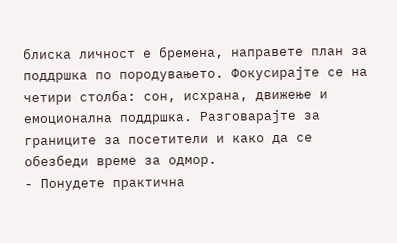блиска личност е бремена, направете план за поддршка по породувањето. Фокусирајте се на четири столба: сон, исхрана, движење и емоционална поддршка. Разговарајте за границите за посетители и како да се обезбеди време за одмор.
- Понудете практична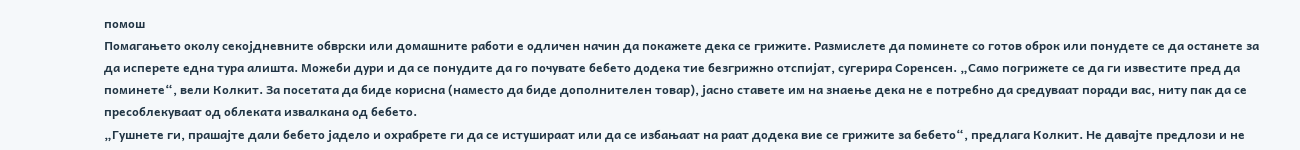помош
Помагањето околу секојдневните обврски или домашните работи е одличен начин да покажете дека се грижите. Размислете да поминете со готов оброк или понудете се да останете за да исперете една тура алишта. Можеби дури и да се понудите да го почувате бебето додека тие безгрижно отспијат, сугерира Соренсен. „Само погрижете се да ги известите пред да поминете“, вели Колкит. За посетата да биде корисна (наместо да биде дополнителен товар), јасно ставете им на знаење дека не е потребно да средуваат поради вас, ниту пак да се пресоблекуваат од облеката извалкана од бебето.
„Гушнете ги, прашајте дали бебето јадело и охрабрете ги да се истушираат или да се избањаат на раат додека вие се грижите за бебето“, предлага Колкит. Не давајте предлози и не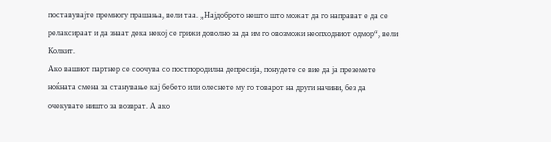поставувајте премногу прашања, вели таа. „Најдоброто нешто што можат да го направат е да се релаксираат и да знаат дека некој се грижи доволно за да им го овозможи неопходниот одмор“, вели Колкит.
Ако вашиот партнер се соочува со постпородилна депресија, понудете се вие да ја преземете ноќната смена за станување кај бебето или олеснете му го товарот на други начини, без да очекувате ништо за возврат. А ако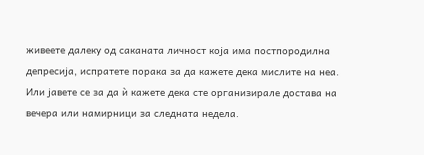живеете далеку од саканата личност која има постпородилна депресија, испратете порака за да кажете дека мислите на неа. Или јавете се за да ѝ кажете дека сте организирале достава на вечера или намирници за следната недела.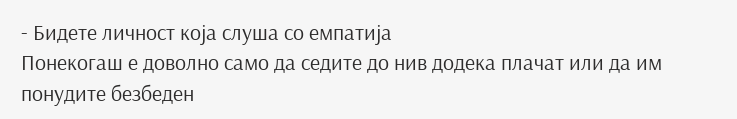- Бидете личност која слуша со емпатија
Понекогаш е доволно само да седите до нив додека плачат или да им понудите безбеден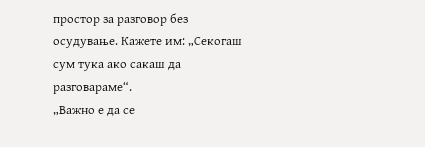простор за разговор без осудување. Кажете им: „Секогаш сум тука ако сакаш да разговараме“.
„Важно е да се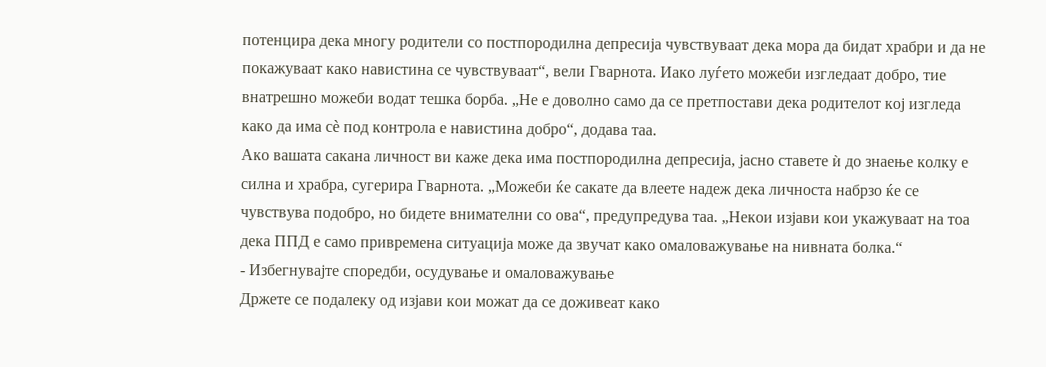потенцира дека многу родители со постпородилна депресија чувствуваат дека мора да бидат храбри и да не покажуваат како навистина се чувствуваат“, вели Гварнота. Иако луѓето можеби изгледаат добро, тие внатрешно можеби водат тешка борба. „Не е доволно само да се претпостави дека родителот кој изгледа како да има сè под контрола е навистина добро“, додава таа.
Ако вашата сакана личност ви каже дека има постпородилна депресија, јасно ставете ѝ до знаење колку е силна и храбра, сугерира Гварнота. „Можеби ќе сакате да влеете надеж дека личноста набрзо ќе се чувствува подобро, но бидете внимателни со ова“, предупредува таа. „Некои изјави кои укажуваат на тоа дека ППД е само привремена ситуација може да звучат како омаловажување на нивната болка.“
- Избегнувајте споредби, осудување и омаловажување
Држете се подалеку од изјави кои можат да се доживеат како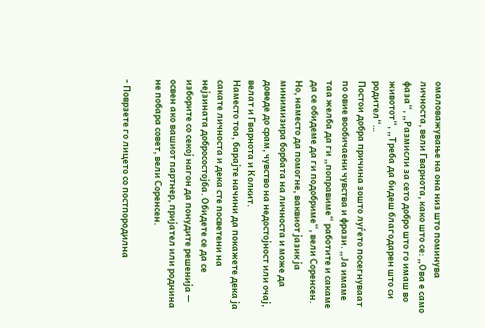омаловажување на она низ што поминува личноста, вели Гварнота, како што се: „Ова е само фаза“, „Размисли за сето добро што го имаш во животот“, „Треба да бидеш благодарен што си родител“…
Постои добра причина зошто луѓето посегнуваат по овие вообичаени чувства и фрази. „Ја имаме таа желба да ги „поправиме“ работите и сакаме да се обидеме да ги подобриме“, вели Соренсен. Но, наместо да помогне, ваквиот јазик ја минимизира борбата на личноста и може да доведе до срам, чувство на недостојност или очај, велат и Гварнота и Колкит.
Наместо тоа, барајте начини да покажете дека ја сакате личноста и дека сте посветени на нејзината добросостојба. Обидете се да се изборите со секој нагон да понудите решенија — освен ако вашиот партнер, пријател или роднина не побара совет, вели Соренсен.

- Поврзете го лицето со постпородилна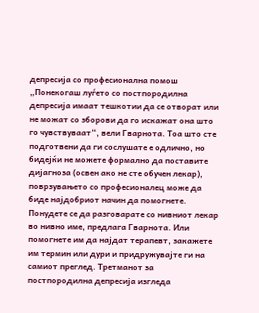депресија со професионална помош
„Понекогаш луѓето со постпородилна депресија имаат тешкотии да се отворат или не можат со зборови да го искажат она што го чувствуваат“, вели Гварнота. Тоа што сте подготвени да ги сослушате е одлично, но бидејќи не можете формално да поставите дијагноза (освен ако не сте обучен лекар), поврзувањето со професионалец може да биде најдобриот начин да помогнете.
Понудете се да разговарате со нивниот лекар во нивно име, предлага Гварнота. Или помогнете им да најдат терапевт, закажете им термин или дури и придружувајте ги на самиот преглед. Третманот за постпородилна депресија изгледа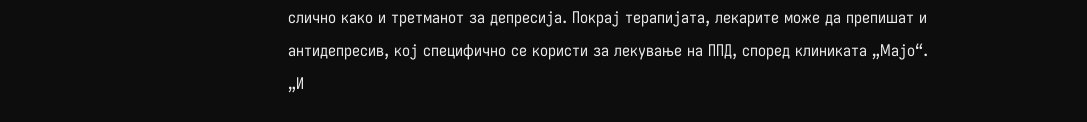слично како и третманот за депресија. Покрај терапијата, лекарите може да препишат и антидепресив, кој специфично се користи за лекување на ППД, според клиниката „Мајо“.
„И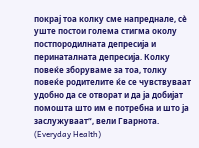покрај тоа колку сме напреднале, сè уште постои голема стигма околу постпородилната депресија и перинаталната депресија. Колку повеќе зборуваме за тоа, толку повеќе родителите ќе се чувствуваат удобно да се отворат и да ја добијат помошта што им е потребна и што ја заслужуваат“, вели Гварнота. (Everyday Health)